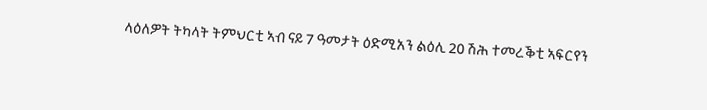ላዕለዎት ትካላት ትምህርቲ ኣብ ናይ 7 ዓመታት ዕድሚአን ልዕሊ 20 ሽሕ ተመረቕቲ ኣፍርየን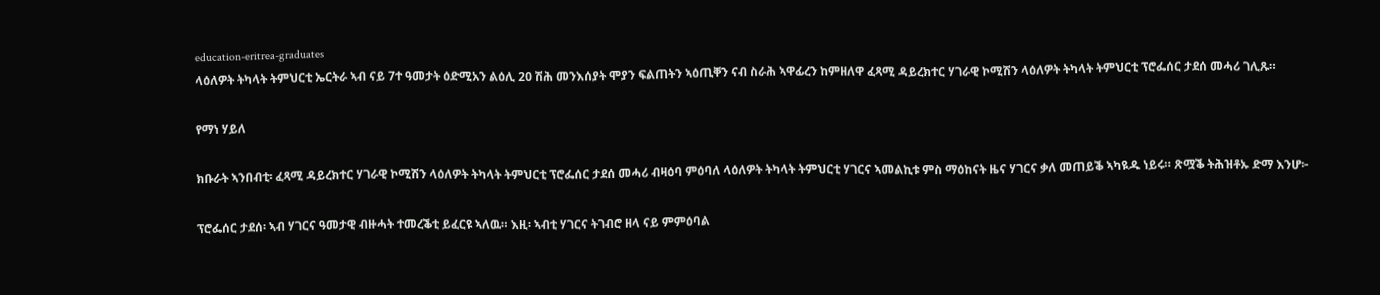education-eritrea-graduates
ላዕለዎት ትካላት ትምህርቲ ኤርትራ ኣብ ናይ 7ተ ዓመታት ዕድሚአን ልዕሊ 20 ሽሕ መንእሰያት ሞያን ፍልጠትን ኣዕጢቐን ናብ ስራሕ ኣዋፊረን ከምዘለዋ ፈጻሚ ዳይረክተር ሃገራዊ ኮሚሽን ላዕለዎት ትካላት ትምህርቲ ፕሮፌሰር ታደሰ መሓሪ ገሊጹ።

የማነ ሃይለ

ክቡራት ኣንበብቲ፡ ፈጻሚ ዳይረክተር ሃገራዊ ኮሚሽን ላዕለዎት ትካላት ትምህርቲ ፕሮፌሰር ታደሰ መሓሪ ብዛዕባ ምዕባለ ላዕለዎት ትካላት ትምህርቲ ሃገርና ኣመልኪቱ ምስ ማዕከናት ዜና ሃገርና ቃለ መጠይቕ ኣካዪዱ ነይሩ። ጽሟቕ ትሕዝቶኡ ድማ እንሆ፦

ፕሮፌሰር ታደሰ፡ ኣብ ሃገርና ዓመታዊ ብዙሓት ተመረቕቲ ይፈርዩ ኣለዉ። እዚ፡ ኣብቲ ሃገርና ትገብሮ ዘላ ናይ ምምዕባል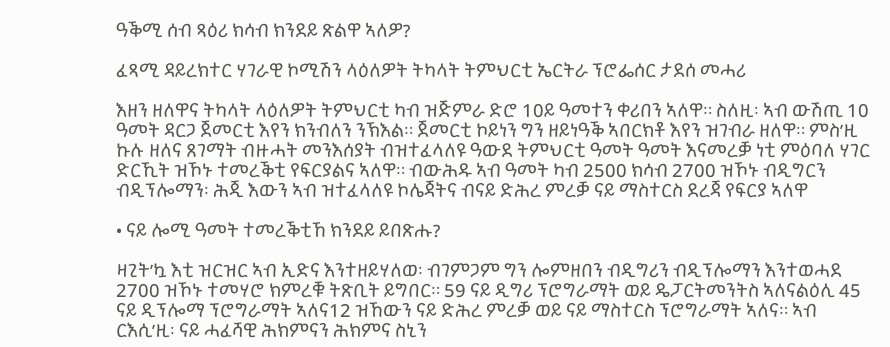ዓቕሚ ሰብ ጻዕሪ ክሳብ ክንደይ ጽልዋ ኣለዎ?

ፈጻሚ ዳይረክተር ሃገራዊ ኮሚሽን ላዕለዎት ትካላት ትምህርቲ ኤርትራ ፕሮፌሰር ታደሰ መሓሪ

እዘን ዘለዋና ትካላት ላዕለዎት ትምህርቲ ካብ ዝጅምራ ድሮ 10ይ ዓመተን ቀሪበን ኣለዋ። ስለዚ፡ ኣብ ውሽጢ 10 ዓመት ዳርጋ ጀመርቲ እየን ክንብለን ንኽእል። ጀመርቲ ኮይነን ግን ዘይነዓቕ ኣበርክቶ እየን ዝገብራ ዘለዋ። ምስ’ዚ ኩሉ ዘለና ጸገማት ብዙሓት መንእሰያት ብዝተፈላለዩ ዓውደ ትምህርቲ ዓመት ዓመት እናመረቓ ነቲ ምዕባለ ሃገር ድርኺት ዝኾኑ ተመረቕቲ የፍርያልና ኣለዋ። ብውሕዱ ኣብ ዓመት ካብ 2500 ክሳብ 2700 ዝኾኑ ብዲግርን ብዲፕሎማን፡ ሕጂ እውን ኣብ ዝተፈላለዩ ኮሌጃትና ብናይ ድሕረ ምረቓ ናይ ማስተርስ ደረጃ የፍርያ ኣለዋ

• ናይ ሎሚ ዓመት ተመረቕቲኸ ክንደይ ይበጽሑ?

ዛጊት’ኳ እቲ ዝርዝር ኣብ ኢድና እንተዘይሃለወ፡ ብገምጋም ግን ሎምዘበን ብዲግሪን ብዲፕሎማን እንተወሓደ 2700 ዝኾኑ ተመሃሮ ክምረቑ ትጽቢት ይግበር። 59 ናይ ዲግሪ ፕሮግራማት ወይ ዴፓርትመንትስ ኣለናልዕሊ 45 ናይ ዲፕሎማ ፕሮግራማት ኣለና12 ዝኸውን ናይ ድሕረ ምረቓ ወይ ናይ ማስተርስ ፕሮግራማት ኣለና። ኣብ ርእሲ’ዚ፡ ናይ ሓፈሻዊ ሕክምናን ሕክምና ስኒን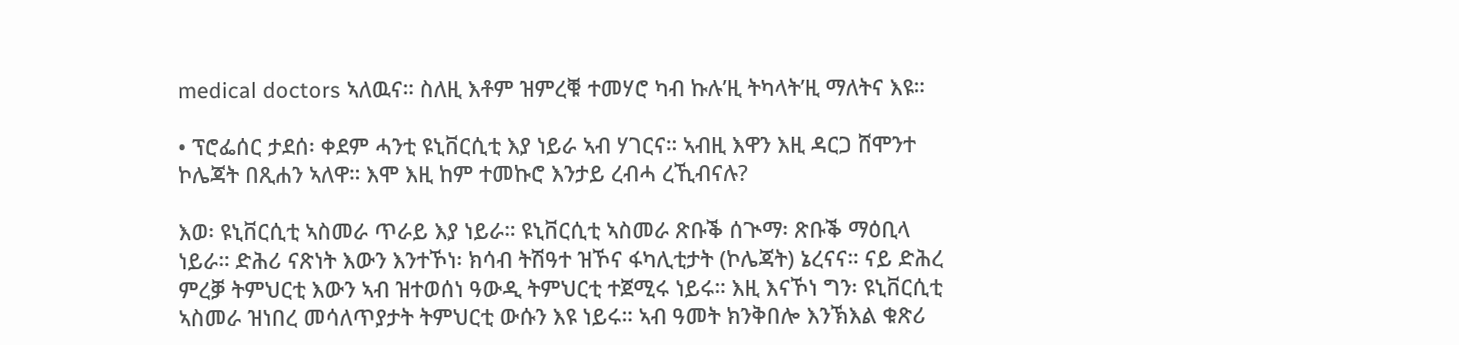medical doctors ኣለዉና። ስለዚ እቶም ዝምረቑ ተመሃሮ ካብ ኩሉ’ዚ ትካላት’ዚ ማለትና እዩ።

• ፕሮፌሰር ታደሰ፡ ቀደም ሓንቲ ዩኒቨርሲቲ እያ ነይራ ኣብ ሃገርና። ኣብዚ እዋን እዚ ዳርጋ ሸሞንተ ኮሌጃት በጺሐን ኣለዋ። እሞ እዚ ከም ተመኩሮ እንታይ ረብሓ ረኺብናሉ?

እወ፡ ዩኒቨርሲቲ ኣስመራ ጥራይ እያ ነይራ። ዩኒቨርሲቲ ኣስመራ ጽቡቕ ሰጒማ፡ ጽቡቕ ማዕቢላ ነይራ። ድሕሪ ናጽነት እውን እንተኾነ፡ ክሳብ ትሽዓተ ዝኾና ፋካሊቲታት (ኮሌጃት) ኔረናና። ናይ ድሕረ ምረቓ ትምህርቲ እውን ኣብ ዝተወሰነ ዓውዲ ትምህርቲ ተጀሚሩ ነይሩ። እዚ እናኾነ ግን፡ ዩኒቨርሲቲ ኣስመራ ዝነበረ መሳለጥያታት ትምህርቲ ውሱን እዩ ነይሩ። ኣብ ዓመት ክንቅበሎ እንኽእል ቁጽሪ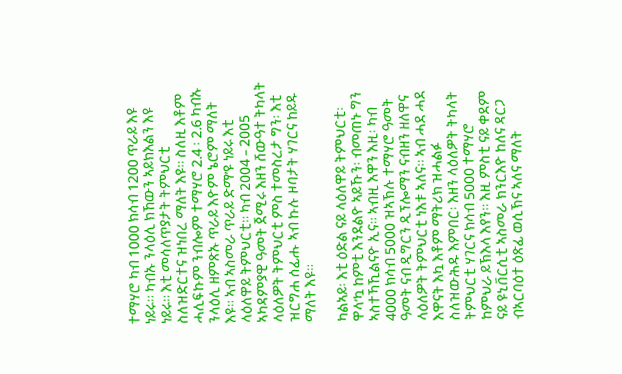ተማሃሮ ካብ 1000 ክሳብ 1200 ጥራይ እዩ ነይሩ። ካብኡ ንላዕሊ ክኸውን ኣይክእልን እዩ ነይሩ። እቲ መሳለጥያታት ትምህርቲ ስለዝድርተና ዝነበረ ማለት እዩ። ስለዚ እቶም ሓሊፍኩም ንብሎም ተማሃሮ 2.4 ፡ 2.6 ካብኡ ንላዕሊ ዘምጽኡ ጥራይ እዮም ኔሮም ማለት እዩ። ኣብ ኣስመራ ጥራይ ድማ’ዩ ነይሩ እቲ ላዕለዋይ ትምህርቲ። ካብ 2004 – 2005 ኣካዳምያዊ ዓመት ጀሚሩ እዘን ሸውዓተ ትካላት ላዕለዎት ትምህርቲ ምስ ተመስረታ ግን፡ እቲ ዝርግሐ ሰፊሑ ኣብ ኩሉ ዞባታት ሃገርና ከይዱ ማለት እዩ።

ካልኣይ፡ እቲ ዕድል ናይ ላዕለዋይ ትምህርቲ፡ ዋላ’ኳ ከምቲ እንደልዮ ኣይኹን፡ ብመጠኑ ግን ኣስተኻኺልናዮ ኢና። ኣብዚ እዋን እዚ፡ ካብ 4000 ክሳብ 5000 ዝኣኽሉ ተማሃሮ ዓመት ዓመት ናብ ዲግርን ዲፕሎማን ናብዘን ዘለዋና ላዕለዎት ትምህርቲ ነእቱ ኣለና። ኣብ ሓደ ሓደ እዋናት እኳ እቶም ማትሪክ ዝሓልፉ ስለዝውሕዱ እምበር፡ እዘን ላዕለዎት ትካላት ትምህርቲ ሃገርና ክሳብ 5000 ተማሃሮ ከምህራ ይኽእላ እየን። እዚ ምስቲ ናይ ቀደም ናይ ዩኒቨርሲቲ ኣስመራ ክንርእዮ ከለና ዳርጋ ብኣርባዕተ ዕጽፊ ወሲኽና ኣለና ማለት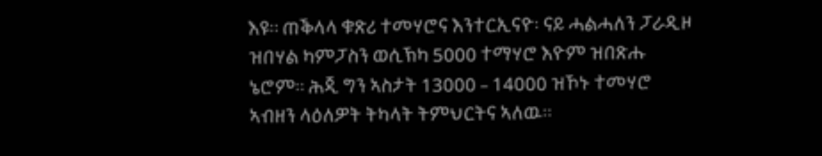እዩ። ጠቕላላ ቁጽሪ ተመሃሮና እንተርኢናዮ፡ ናይ ሓልሓለን ፓራዲዞ ዝበሃል ካምፓስን ወሲኽካ 5000 ተማሃሮ እዮም ዝበጽሑ ኔሮም። ሕጂ ግን ኣስታት 13000 – 14000 ዝኾኑ ተመሃሮ ኣብዘን ላዕለዎት ትካላት ትምህርትና ኣለዉ።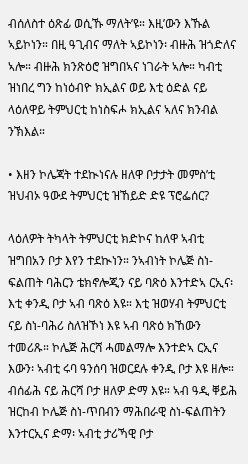ብሰለስተ ዕጽፊ ወሲኹ ማለት’ዩ። እዚ’ውን እኹል ኣይኮነን። በዚ ዓጊብና ማለት ኣይኮነን፡ ብዙሕ ዝጎድለና ኣሎ። ብዙሕ ክንጽዕሮ ዝግበኣና ነገራት ኣሎ። ካብቲ ዝነበረ ግን ከነዕብዮ ክኢልና ወይ እቲ ዕድል ናይ ላዕለዋይ ትምህርቲ ከነስፍሖ ክኢልና ኣለና ክንብል ንኽእል።

• እዘን ኮሌጃት ተደኲነናሉ ዘለዋ ቦታታት መምስ’ቲ ዝህብኦ ዓውደ ትምህርቲ ዝኸይድ ድዩ ፕሮፌሰር?

ላዕለዎት ትካላት ትምህርቲ ክድኮና ከለዋ ኣብቲ ዝግበአን ቦታ እየን ተደኲነን። ንኣብነት ኮሌጅ ስነ-ፍልጠት ባሕርን ቴክኖሎጂን ናይ ባጽዕ እንተድኣ ርኢና፡ እቲ ቀንዲ ቦታ ኣብ ባጽዕ እዩ። እቲ ዝወሃብ ትምህርቲ ናይ ስነ-ባሕሪ ስለዝኾነ እዩ ኣብ ባጽዕ ክኸውን ተመሪጹ። ኮሌጅ ሕርሻ ሓመልማሎ እንተድኣ ርኢና እውን፡ ኣብቲ ሩባ ዓንሰባ ዝወርደሉ ቀንዲ ቦታ እዩ ዘሎ። ብሰፊሕ ናይ ሕርሻ ቦታ ዘለዎ ድማ እዩ። ኣብ ዓዲ ቐይሕ ዝርከብ ኮሌጅ ስነ-ጥበብን ማሕበራዊ ስነ-ፍልጠትን እንተርኢና ድማ፡ ኣብቲ ታሪኻዊ ቦታ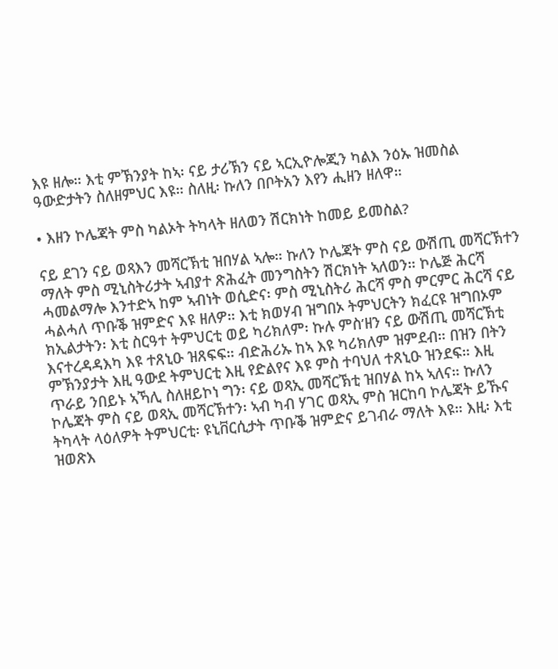እዩ ዘሎ። እቲ ምኽንያት ከኣ፡ ናይ ታሪኽን ናይ ኣርኢዮሎጂን ካልእ ንዕኡ ዝመስል ዓውድታትን ስለዘምህር እዩ። ስለዚ፡ ኩለን በቦትአን እየን ሒዘን ዘለዋ።

• እዘን ኮሌጃት ምስ ካልኦት ትካላት ዘለወን ሽርክነት ከመይ ይመስል?

ናይ ደገን ናይ ወጻእን መሻርኽቲ ዝበሃል ኣሎ። ኩለን ኮሌጃት ምስ ናይ ውሽጢ መሻርኽተን ማለት ምስ ሚኒስትሪታት ኣብያተ ጽሕፈት መንግስትን ሽርክነት ኣለወን። ኮሌጅ ሕርሻ ሓመልማሎ እንተድኣ ከም ኣብነት ወሲድና፡ ምስ ሚኒስትሪ ሕርሻ ምስ ምርምር ሕርሻ ናይ ሓልሓለ ጥቡቕ ዝምድና እዩ ዘለዎ። እቲ ክወሃብ ዝግበኦ ትምህርትን ክፈርዩ ዝግበኦም ክኢልታትን፡ እቲ ስርዓተ ትምህርቲ ወይ ካሪክለም፡ ኩሉ ምስ’ዘን ናይ ውሽጢ መሻርኽቲ እናተረዳዳእካ እዩ ተጸኒዑ ዝጸፍፍ። ብድሕሪኡ ከኣ እዩ ካሪክለም ዝምደብ። በዝን በትን ምኽንያታት እዚ ዓውደ ትምህርቲ እዚ የድልየና እዩ ምስ ተባህለ ተጸኒዑ ዝንደፍ። እዚ ጥራይ ንበይኑ ኣኻሊ ስለዘይኮነ ግን፡ ናይ ወጻኢ መሻርኽቲ ዝበሃል ከኣ ኣለና። ኩለን ኮሌጃት ምስ ናይ ወጻኢ መሻርኽተን፡ ኣብ ካብ ሃገር ወጻኢ ምስ ዝርከባ ኮሌጃት ይኹና ትካላት ላዕለዎት ትምህርቲ፡ ዩኒቨርሲታት ጥቡቕ ዝምድና ይገብራ ማለት እዩ። እዚ፡ እቲ ዝወጽእ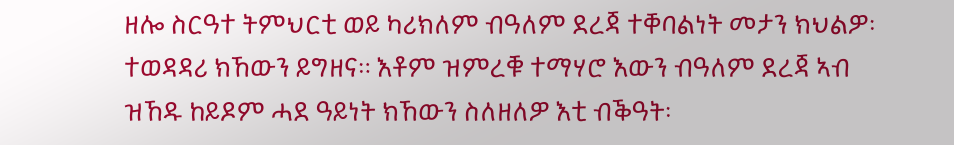ዘሎ ስርዓተ ትምህርቲ ወይ ካሪክለም ብዓለም ደረጃ ተቐባልነት መታን ክህልዎ፡ ተወዳዳሪ ክኸውን ይግዘና። እቶም ዝምረቑ ተማሃሮ እውን ብዓለም ደረጃ ኣብ ዝኸዱ ከይዶም ሓደ ዓይነት ክኸውን ስለዘለዎ እቲ ብቕዓት፡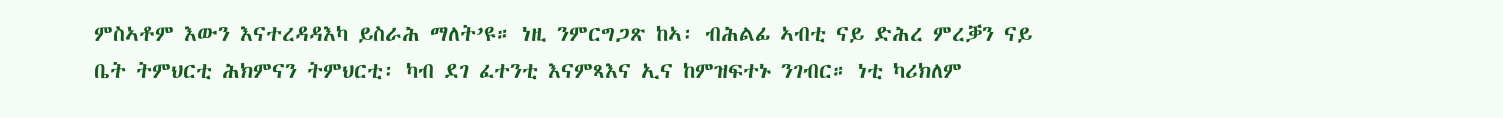ምስኣቶም እውን እናተረዳዳእካ ይስራሕ ማለት’ዩ። ነዚ ንምርግጋጽ ከኣ፡ ብሕልፊ ኣብቲ ናይ ድሕረ ምረቓን ናይ ቤት ትምህርቲ ሕክምናን ትምህርቲ፡ ካብ ደገ ፈተንቲ እናምጻእና ኢና ከምዝፍተኑ ንገብር። ነቲ ካሪክለም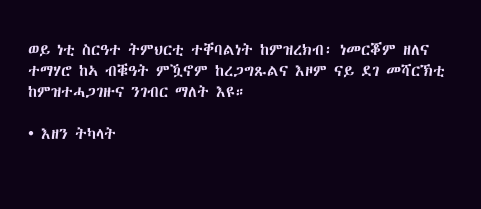ወይ ነቲ ስርዓተ ትምህርቲ ተቐባልነት ከምዝረክብ፡ ነመርቖም ዘለና ተማሃሮ ከኣ ብቑዓት ምዃኖም ከረጋግጹልና እዞም ናይ ደገ መሻርኽቲ ከምዝተሓጋገዙና ንገብር ማለት እዩ።

• እዘን ትካላት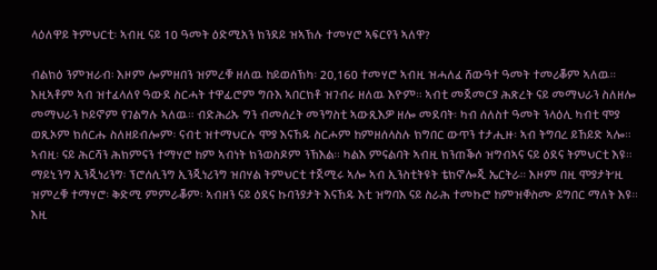ላዕለዋይ ትምህርቲ፡ ኣብዚ ናይ 10 ዓመት ዕድሚአን ክንደይ ዝኣኽሉ ተመሃሮ ኣፍርየን ኣለዋ?

ብልክዕ ንምዝራብ፡ እዞም ሎምዘበን ዝምረቑ ዘለዉ ከይወሰኽካ፡ 20,160 ተመሃሮ ኣብዚ ዝሓለፈ ሸውዓተ ዓመት ተመሪቖም ኣለዉ። እዚኣቶም ኣብ ዝተፈላለየ ዓውደ ስርሓት ተዋፊሮም ግቡእ ኣበርክቶ ዝገብሩ ዘለዉ እዮም። ኣብቲ መጀመርያ ሕጽረት ናይ መማህራን ስለዘሎ መማህራን ኮይኖም የገልግሉ ኣለዉ። ብድሕሪኡ ግን ብመሰረት መንግስቲ ኣውጺእዎ ዘሎ መደባት፡ ካብ ሰለስተ ዓመት ንላዕሊ ካብቲ ሞያ ወጺኦም ክሰርሑ ስለዘይብሎም፡ ናብቲ ዝተማህርሉ ሞያ እናኸዱ ስርሖም ከምዘሰላስሉ ክግበር ውጥን ተታሒዙ፡ ኣብ ትግባረ ይኸይድ ኣሎ። ኣብዚ፡ ናይ ሕርሻን ሕክምናን ተማሃሮ ከም ኣብነት ክንወስዶም ንኽእል። ካልእ ምናልባት ኣብዚ ክንጠቕሶ ዝግብኣና ናይ ዕደና ትምህርቲ እዩ። ማይኒንግ ኢንጂነሪንግ፡ ፕሮሰሲንግ ኢንጂነሪንግ ዝበሃል ትምህርቲ ተጀሚሩ ኣሎ ኣብ ኢንስቲትዩት ቴክኖሎጂ ኤርትራ። እዞም በዚ ሞያታት’ዚ ዝምረቑ ተማሃሮ፡ ቅድሚ ምምራቖም፡ ኣብዘን ናይ ዕደና ኩባንያታት እናኸዱ እቲ ዝግባእ ናይ ስራሕ ተመኩሮ ከምዝቐስሙ ይግበር ማለት እዩ። እዚ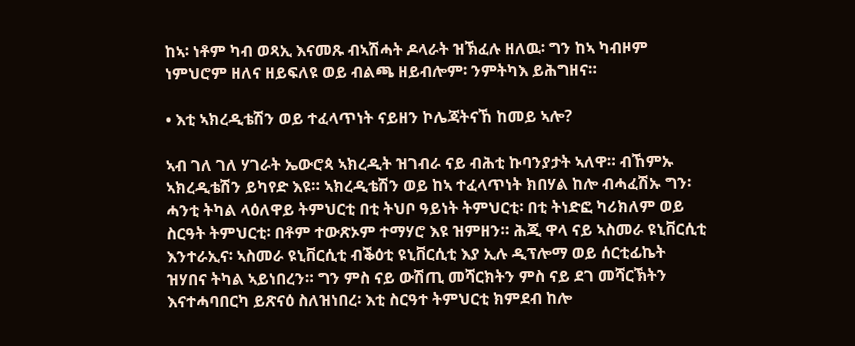ከኣ፡ ነቶም ካብ ወጻኢ እናመጹ ብኣሽሓት ዶላራት ዝኽፈሉ ዘለዉ፡ ግን ከኣ ካብዞም ነምህሮም ዘለና ዘይፍለዩ ወይ ብልጫ ዘይብሎም፡ ንምትካእ ይሕግዘና።

• እቲ ኣክረዲቴሽን ወይ ተፈላጥነት ናይዘን ኮሌጃትናኸ ከመይ ኣሎ?

ኣብ ገለ ገለ ሃገራት ኤውሮጳ ኣክረዲት ዝገብራ ናይ ብሕቲ ኩባንያታት ኣለዋ። ብኸምኡ ኣክረዲቴሽን ይካየድ እዩ። ኣክረዲቴሽን ወይ ከኣ ተፈላጥነት ክበሃል ከሎ ብሓፈሽኡ ግን፡ ሓንቲ ትካል ላዕለዋይ ትምህርቲ በቲ ትህቦ ዓይነት ትምህርቲ፡ በቲ ትነድፎ ካሪክለም ወይ ስርዓት ትምህርቲ፡ በቶም ተውጽኦም ተማሃሮ እዩ ዝምዘን። ሕጂ ዋላ ናይ ኣስመራ ዩኒቨርሲቲ እንተራኢና፡ ኣስመራ ዩኒቨርሲቲ ብቕዕቲ ዩኒቨርሲቲ እያ ኢሉ ዲፕሎማ ወይ ሰርቲፊኬት ዝሃበና ትካል ኣይነበረን። ግን ምስ ናይ ውሽጢ መሻርክትን ምስ ናይ ደገ መሻርኽትን እናተሓባበርካ ይጽናዕ ስለዝነበረ፡ እቲ ስርዓተ ትምህርቲ ክምደብ ከሎ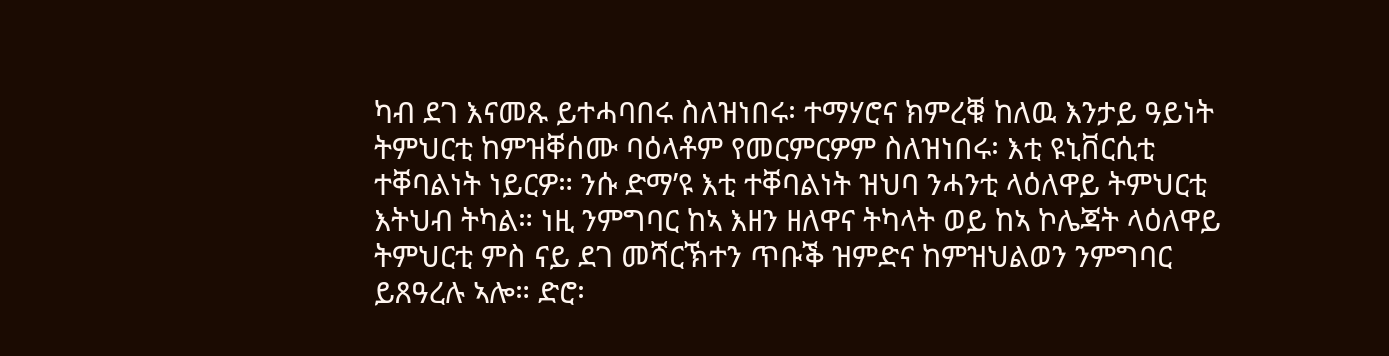ካብ ደገ እናመጹ ይተሓባበሩ ስለዝነበሩ፡ ተማሃሮና ክምረቑ ከለዉ እንታይ ዓይነት ትምህርቲ ከምዝቐሰሙ ባዕላቶም የመርምርዎም ስለዝነበሩ፡ እቲ ዩኒቨርሲቲ ተቐባልነት ነይርዎ። ንሱ ድማ’ዩ እቲ ተቐባልነት ዝህባ ንሓንቲ ላዕለዋይ ትምህርቲ እትህብ ትካል። ነዚ ንምግባር ከኣ እዘን ዘለዋና ትካላት ወይ ከኣ ኮሌጃት ላዕለዋይ ትምህርቲ ምስ ናይ ደገ መሻርኽተን ጥቡቕ ዝምድና ከምዝህልወን ንምግባር ይጸዓረሉ ኣሎ። ድሮ፡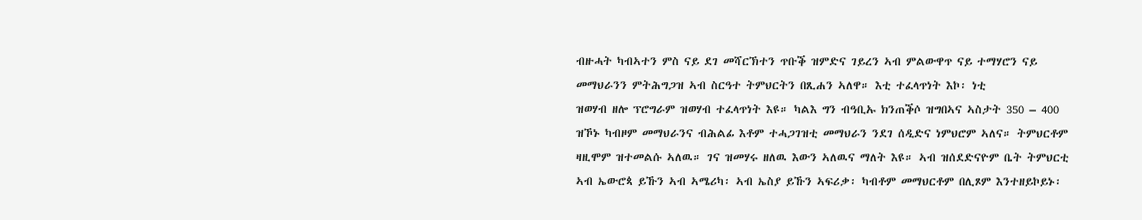ብዙሓት ካብኣተን ምስ ናይ ደገ መሻርኽተን ጥቡቕ ዝምድና ገይረን ኣብ ምልውዋጥ ናይ ተማሃሮን ናይ መማህራንን ምትሕግጋዝ ኣብ ስርዓተ ትምህርትን በጺሐን ኣለዋ። እቲ ተፈላጥነት እኮ፡ ነቲ
ዝወሃብ ዘሎ ፕሮግራም ዝወሃብ ተፈላጥነት እዩ። ካልእ ግን ብዓቢኡ ክንጠቕሶ ዝግበኣና ኣስታት 350 – 400 ዝኾኑ ካብዞም መማህራንና ብሕልፊ እቶም ተሓጋገዝቲ መማህራን ንደገ ሰዲድና ነምህሮም ኣለና። ትምህርቶም ዛዚሞም ዝተመልሱ ኣለዉ። ገና ዝመሃሩ ዘለዉ እውን ኣለዉና ማለት እዩ። ኣብ ዝሰደድናዮም ቤት ትምህርቲ ኣብ ኤውሮጳ ይኹን ኣብ ኣሜሪካ፡ ኣብ ኤስያ ይኹን ኣፍሪቃ፡ ካብቶም መማህርቶም በሊጾም እንተዘይኮይኑ፡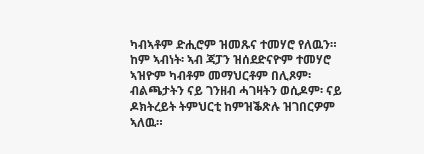ካብኣቶም ድሒሮም ዝመጹና ተመሃሮ የለዉን። ከም ኣብነት፡ ኣብ ጃፓን ዝሰደድናዮም ተመሃሮ ኣዝዮም ካብቶም መማህርቶም በሊጾም፡ ብልጫታትን ናይ ገንዘብ ሓገዛትን ወሲዶም፡ ናይ ዶክትረይት ትምህርቲ ከምዝቕጽሉ ዝገበርዎም ኣለዉ።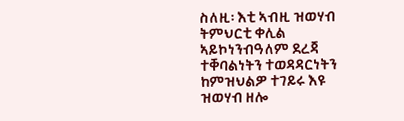ስለዚ፡ እቲ ኣብዚ ዝወሃብ ትምህርቲ ቀሊል ኣይኮነንብዓለም ደረጃ ተቐባልነትን ተወዳዳርነትን ከምዝህልዎ ተገይሩ እዩ ዝወሃብ ዘሎ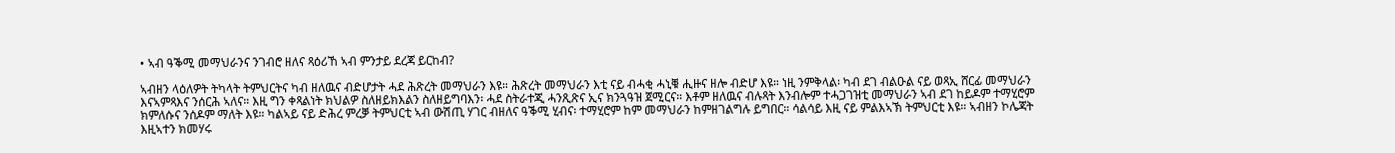• ኣብ ዓቕሚ መማህራንና ንገብሮ ዘለና ጻዕሪኸ ኣብ ምንታይ ደረጃ ይርከብ?

ኣብዘን ላዕለዎት ትካላት ትምህርትና ካብ ዘለዉና ብድሆታት ሓደ ሕጽረት መማህራን እዩ። ሕጽረት መማህራን እቲ ናይ ብሓቂ ሓኒቑ ሒዙና ዘሎ ብድሆ እዩ። ነዚ ንምቅላል፡ ካብ ደገ ብልዑል ናይ ወጻኢ ሸርፊ መማህራን እናኣምጻእና ንሰርሕ ኣለና። እዚ ግን ቀጻልነት ክህልዎ ስለዘይክእልን ስለዘይግባእን፡ ሓደ ስትራተጂ ሓንጺጽና ኢና ክንጓዓዝ ጀሚርና። እቶም ዘለዉና ብሉጻት እንብሎም ተሓጋገዝቲ መማህራን ኣብ ደገ ከይዶም ተማሂሮም ክምለሱና ንሰዶም ማለት እዩ። ካልኣይ ናይ ድሕረ ምረቓ ትምህርቲ ኣብ ውሽጢ ሃገር ብዘለና ዓቕሚ ሂብና፡ ተማሂሮም ከም መማህራን ከምዘገልግሉ ይግበር። ሳልሳይ እዚ ናይ ምልእኣኽ ትምህርቲ እዩ። ኣብዘን ኮሌጃት እዚኣተን ክመሃሩ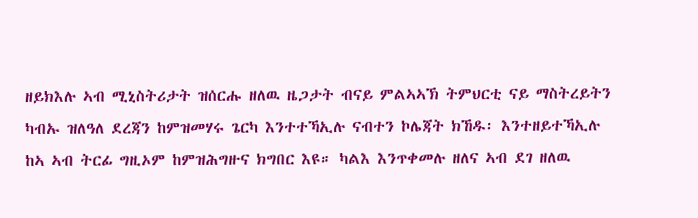ዘይክእሉ ኣብ ሚኒስትሪታት ዝሰርሑ ዘለዉ ዜጋታት ብናይ ምልኣኣኽ ትምህርቲ ናይ ማስትረይትን ካብኡ ዝለዓለ ደረጃን ከምዝመሃሩ ጌርካ እንተተኻኢሉ ናብተን ኮሌጃት ክኸዱ፡ እንተዘይተኻኢሉ ከኣ ኣብ ትርፊ ግዚኦም ከምዝሕግዙና ክግበር እዩ። ካልእ እንጥቀመሉ ዘለና ኣብ ደገ ዘለዉ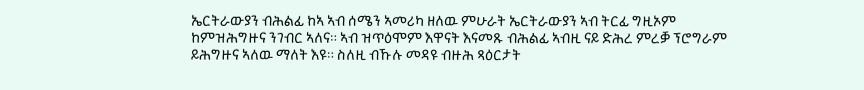ኤርትራውያን ብሕልፊ ከኣ ኣብ ሰሜን ኣመሪካ ዘለዉ ምሁራት ኤርትራውያን ኣብ ትርፊ ግዚኦም ከምዝሕግዙና ንገብር ኣለና። ኣብ ዝጥዕሞም እዋናት እናመጹ ብሕልፊ ኣብዚ ናይ ድሕረ ምረቓ ፕሮግራም ይሕግዙና ኣለዉ ማለት እዩ። ስለዚ ብኹሉ መዳዩ ብዙሕ ጻዕርታት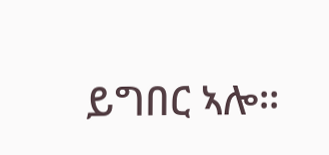ይግበር ኣሎ።